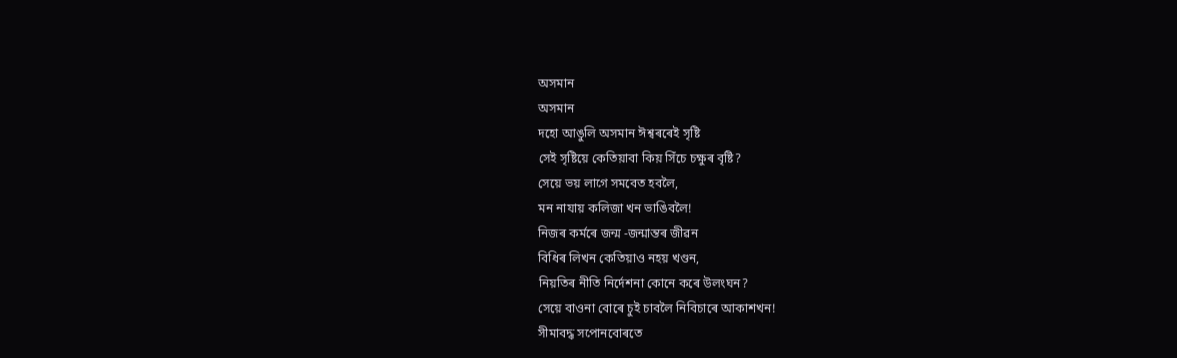অসমান
অসমান
দহো আঙুলি অসমান ঈশ্বৰৰেই সৃষ্টি
সেই সৃষ্টিয়ে কেতিয়াবা কিয় সিঁচে চক্ষুৰ বৃষ্টি?
সেয়ে ভয় লাগে সমবেত হবলৈ,
মন নাযায় কলিজা খন ভাঙিবলৈ!
নিজৰ কৰ্মৰে জন্ম -জন্মান্তৰ জীৱন
বিধিৰ লিখন কেতিয়াও নহয় খণ্ডন,
নিয়তিৰ নীতি নিৰ্দেশনা কোনে কৰে উলংঘন?
সেয়ে বাওনা বোৰে চুই চাবলৈ নিবিচাৰে আকাশখন!
সীমাবদ্ধ সপোনবোৰতে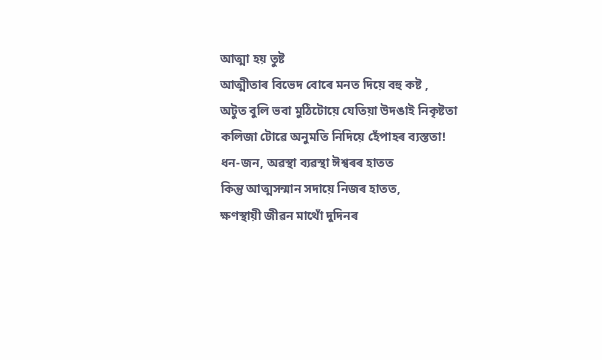আত্মা হয় তুষ্ট
আত্মীতাৰ বিভেদ বোৰে মনত দিয়ে বহু কষ্ট ,
অটুত বুলি ভবা মুঠিটোয়ে যেতিয়া উদঙাই নিকৃষ্টতা
কলিজা টোৱে অনুমতি নিদিয়ে হেঁপাহৰ ব্যস্ততা!
ধন-জন, অৱস্থা ব্যৱস্থা ঈশ্বৰৰ হাতত
কিন্তু আত্মসন্মান সদায়ে নিজৰ হাতত,
ক্ষণস্থায়ী জীৱন মাথোঁ দুদিনৰ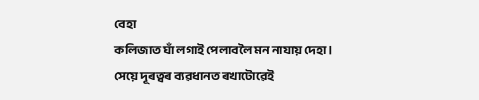বেহা
কলিজাত ঘাঁ লগাই পেলাবলৈ মন নাযায় দেহা।
সেয়ে দূৰত্বৰ ব্যৱধানত ৰখাটোৱেই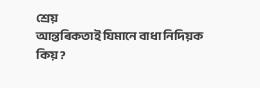শ্ৰেয়
আন্তৰিকতাই যিমানে বাধা নিদিয়ক কিয়?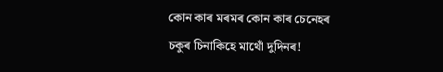কোন কাৰ মৰমৰ কোন কাৰ চেনেহৰ
চকুৰ চিনাকিহে মাথোঁ দুদিনৰ!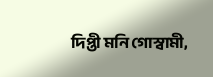দিপ্তী মনি গোস্বামী,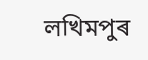লখিমপুৰ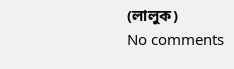(লালুক)
No comments